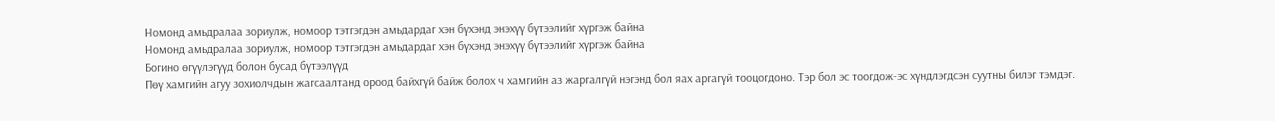Номонд амьдралаа зориулж, номоор тэтгэгдэн амьдардаг хэн бүхэнд энэхүү бүтээлийг хүргэж байна
Номонд амьдралаа зориулж, номоор тэтгэгдэн амьдардаг хэн бүхэнд энэхүү бүтээлийг хүргэж байна
Богино өгүүлэгүүд болон бусад бүтээлүүд
Пөү хамгийн агуу зохиолчдын жагсаалтанд ороод байхгүй байж болох ч хамгийн аз жаргалгүй нэгэнд бол яах аргагүй тооцогдоно. Тэр бол эс тоогдож-эс хүндлэгдсэн суутны билэг тэмдэг.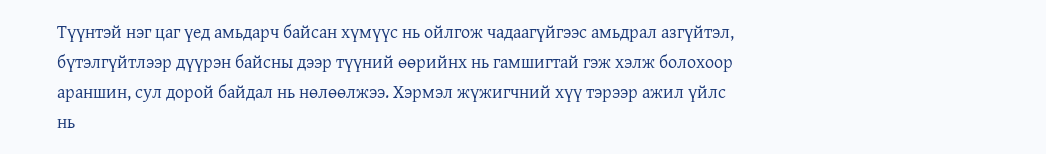Түүнтэй нэг цаг үед амьдарч байсан хүмүүс нь ойлгож чадаагүйгээс амьдрал азгүйтэл, бүтэлгүйтлээр дүүрэн байсны дээр түүний өөрийнх нь гамшигтай гэж хэлж болохоор араншин, сул дорой байдал нь нөлөөлжээ. Хэрмэл жүжигчний хүү тэрээр ажил үйлс нь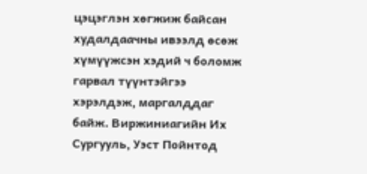цэцэглэн хөгжиж байсан худалдаачны ивээлд өсөж хүмүүжсэн хэдий ч боломж гарвал түүнтэйгээ хэрэлдэж, маргалддаг байж. Виржиниагийн Их Сургууль, Уэст Пойнтод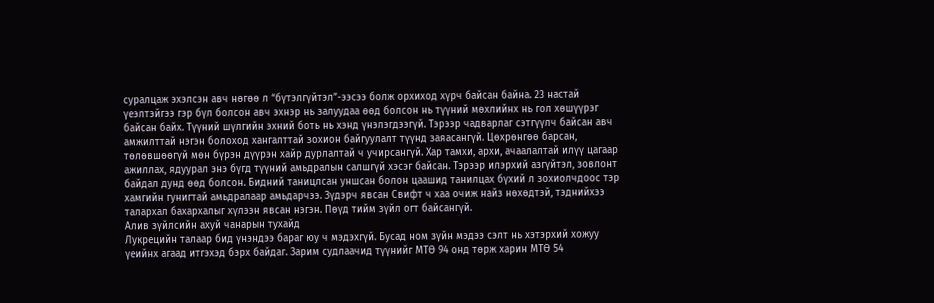суралцаж эхэлсэн авч нөгөө л “бүтэлгүйтэл”-ээсээ болж орхиход хүрч байсан байна. 23 настай үеэлтэйгээ гэр бүл болсон авч эхнэр нь залуудаа өөд болсон нь түүний мөхлийнх нь гол хөшүүрэг байсан байх. Түүний шүлгийн эхний боть нь хэнд үнэлэгдээгүй. Тэрээр чадварлаг сэтгүүлч байсан авч амжилттай нэгэн болоход хангалттай зохион байгуулалт түүнд заяасангүй. Цөхрөнгөө барсан, төлөвшөөгүй мөн бүрэн дүүрэн хайр дурлалтай ч учирсангүй. Хар тамхи, архи, ачаалалтай илүү цагаар ажиллах, ядуурал энэ бүгд түүний амьдралын салшгүй хэсэг байсан. Тэрээр илэрхий азгүйтэл, зовлонт байдал дунд өөд болсон. Бидний таницлсан уншсан болон цаашид танилцах бүхий л зохиолчдоос тэр хамгийн гунигтай амьдралаар амьдарчээ. Зүдэрч явсан Свифт ч хаа очиж найз нөхөдтэй, тэднийхээ талархал бахархалыг хүлээн явсан нэгэн. Пөүд тийм зүйл огт байсангүй.
Алив зүйлсийн ахуй чанарын тухайд
Лукрецийн талаар бид үнэндээ бараг юу ч мэдэхгүй. Бусад ном зүйн мэдээ сэлт нь хэтэрхий хожуу үеийнх агаад итгэхэд бэрх байдаг. Зарим судлаачид түүнийг МТӨ 94 онд төрж харин МТӨ 54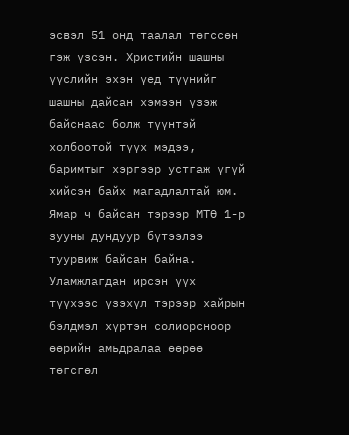эсвэл 51 онд таалал төгссөн гэж үзсэн. Христийн шашны үүслийн эхэн үед түүнийг шашны дайсан хэмээн үзэж байснаас болж түүнтэй холбоотой түүх мэдээ, баримтыг хэргээр устгаж үгүй хийсэн байх магадлалтай юм. Ямар ч байсан тэрээр МТӨ 1-р зууны дундуур бүтээлээ туурвиж байсан байна.
Уламжлагдан ирсэн үүх түүхээс үзэхүл тэрээр хайрын бэлдмэл хүртэн солиорсноор өөрийн амьдралаа өөрөө төгсгөл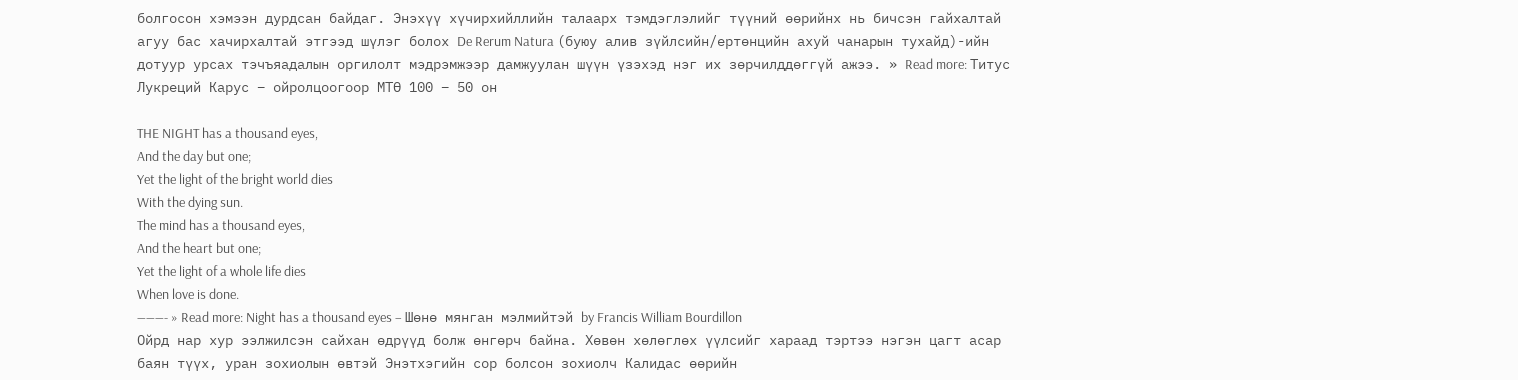болгосон хэмээн дурдсан байдаг. Энэхүү хүчирхийллийн талаарх тэмдэглэлийг түүний өөрийнх нь бичсэн гайхалтай агуу бас хачирхалтай этгээд шүлэг болох De Rerum Natura (буюу алив зүйлсийн/ертөнцийн ахуй чанарын тухайд)-ийн дотуур урсах тэчъяадалын оргилолт мэдрэмжээр дамжуулан шүүн үзэхэд нэг их зөрчилддөггүй ажээ. » Read more: Титус Лукреций Карус – ойролцоогоор МТӨ 100 – 50 он

THE NIGHT has a thousand eyes,
And the day but one;
Yet the light of the bright world dies
With the dying sun.
The mind has a thousand eyes,
And the heart but one;
Yet the light of a whole life dies
When love is done.
———- » Read more: Night has a thousand eyes – Шөнө мянган мэлмийтэй by Francis William Bourdillon
Ойрд нар хур ээлжилсэн сайхан өдрүүд болж өнгөрч байна. Хөвөн хөлөглөх үүлсийг хараад тэртээ нэгэн цагт асар баян түүх, уран зохиолын өвтэй Энэтхэгийн сор болсон зохиолч Калидас өөрийн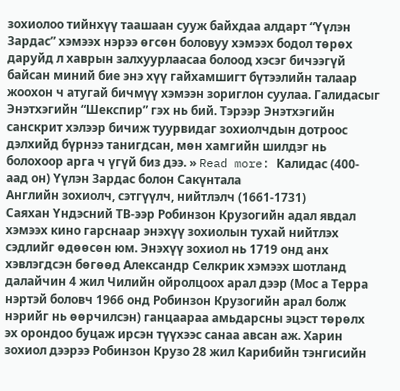зохиолоо тийнхүү таашаан сууж байхдаа алдарт “Үүлэн Зардас” хэмээх нэрээ өгсөн боловуу хэмээх бодол төрөх даруйд л хаврын залхуурлаасаа болоод хэсэг бичээгүй байсан миний бие энэ хүү гайхамшигт бүтээлийн талаар жоохон ч атугай бичмүү хэмээн зориглон суулаа. Галидасыг Энэтхэгийн “Шекспир” гэх нь бий. Тэрээр Энэтхэгийн санскрит хэлээр бичиж туурвидаг зохиолчдын дотроос дэлхийд бүрнээ танигдсан, мөн хамгийн шилдэг нь болохоор арга ч үгүй биз дээ. » Read more: Kалидас (400-аад он) Үүлэн Зардас болон Сакүнтала
Английн зохиолч, сэтгүүлч, нийтлэлч (1661-1731)
Саяхан Үндэсний ТВ-ээр Робинзон Крузогийн адал явдал хэмээх кино гарснаар энэхүү зохиолын тухай нийтлэх сэдлийг өдөөсөн юм. Энэхүү зохиол нь 1719 онд анх хэвлэгдсэн бөгөөд Александр Селкрик хэмээх шотланд далайчин 4 жил Чилийн ойролцоох арал дээр (Мос а Терра нэртэй боловч 1966 онд Робинзон Крузогийн арал болж нэрийг нь өөрчилсэн) ганцаараа амьдарсны эцэст төрөлх эх орондоо буцаж ирсэн түүхээс санаа авсан аж. Харин зохиол дээрээ Робинзон Крузо 28 жил Карибийн тэнгисийн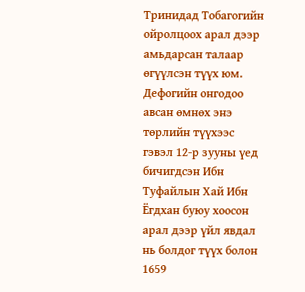Тринидад Тобагогийн ойролцоох арал дээр амьдарсан талаар өгүүлсэн түүх юм. Дефогийн онгодоо авсан өмнөх энэ төрлийн түүхээс гэвэл 12-р зууны үед бичигдсэн Ибн Туфайлын Хай Ибн Ёгдхан буюу хоосон арал дээр үйл явдал нь болдог түүх болон 1659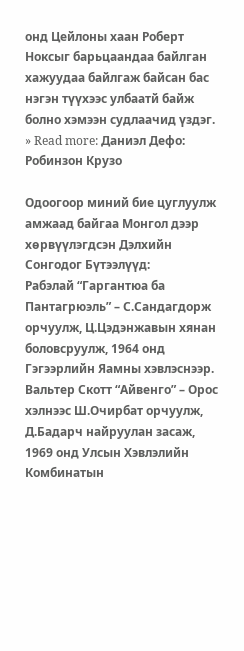онд Цейлоны хаан Роберт Ноксыг барьцаандаа байлган хажуудаа байлгаж байсан бас нэгэн түүхээс улбаатй байж болно хэмээн судлаачид үздэг. » Read more: Даниэл Дефо: Робинзон Крузо

Одоогоор миний бие цуглуулж амжаад байгаа Монгол дээр хөрвүүлэгдсэн Дэлхийн Сонгодог Бүтээлүүд:
Рабэлай “Гаргантюа ба Пантагрюэль” – С.Сандагдорж орчуулж, Ц.Цэдэнжавын хянан боловсруулж, 1964 онд Гэгээрлийн Яамны хэвлэснээр.
Вальтер Скотт “Айвенго” – Орос хэлнээс Ш.Очирбат орчуулж, Д.Бадарч найруулан засаж, 1969 онд Улсын Хэвлэлийн Комбинатын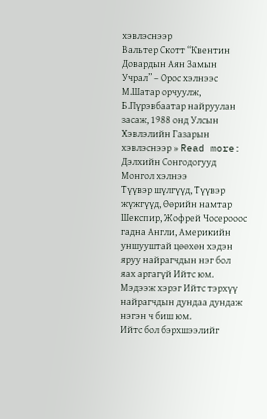хэвлэснээр
Вальтер Скотт “Квентин Довардын Аян Замын Учрал” – Орос хэлнээс М.Шатар орчуулж, Б.Пүрэвбаатар найруулан засаж, 1988 онд Улсын Хэвлэлийн Газарын хэвлэснээр » Read more: Дэлхийн Сонгодогууд Монгол хэлнээ
Түүвэр шүлгүүд, Түүвэр жүжгүүд, Өөрийн намтар
Шекспир, Жофрей Чосерооос гадна Англи, Америкийн уншууштай цөөхөн хэдэн яруу найрагчдын нэг бол яах аргагүй Ийтс юм. Мэдээж хэрэг Ийтс тэрхүү найрагчдын дундаа дундаж нэгэн ч биш юм.
Ийтс бол бэрхшээлийг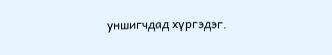уншигчдад хүргэдэг.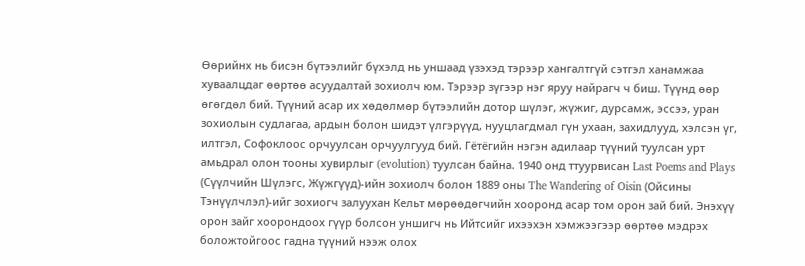Өөрийнх нь бисэн бүтээлийг бүхэлд нь уншаад үзэхэд тэрээр хангалтгүй сэтгэл ханамжаа хуваалцдаг өөртөө асуудалтай зохиолч юм. Тэрээр зүгээр нэг яруу найрагч ч биш. Түүнд өөр өгөгдөл бий. Түүний асар их хөдөлмөр бүтээлийн дотор шүлэг, жүжиг, дурсамж, эссээ, уран зохиолын судлагаа, ардын болон шидэт үлгэрүүд, нууцлагдмал гүн ухаан, захидлууд, хэлсэн үг, илтгэл, Софоклоос орчуулсан орчуулгууд бий. Гётёгийн нэгэн адилаар түүний туулсан урт амьдрал олон тооны хувирлыг (evolution) туулсан байна. 1940 онд ттуурвисан Last Poems and Plays (Сүүлчийн Шүлэгс, Жүжгүүд)-ийн зохиолч болон 1889 оны The Wandering of Oisin (Ойсины Тэнүүлчлэл)-ийг зохиогч залуухан Кельт мөрөөдөгчийн хооронд асар том орон зай бий. Энэхүү орон зайг хоорондоох гүүр болсон уншигч нь Ийтсийг ихээхэн хэмжээгээр өөртөө мэдрэх боложтойгоос гадна түүний нээж олох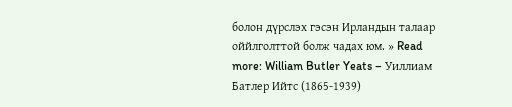болон дүрслэх гэсэн Ирландын талаар оййлголттой болж чадах юм. » Read more: William Butler Yeats – Уиллиам Батлер Ийтс (1865-1939)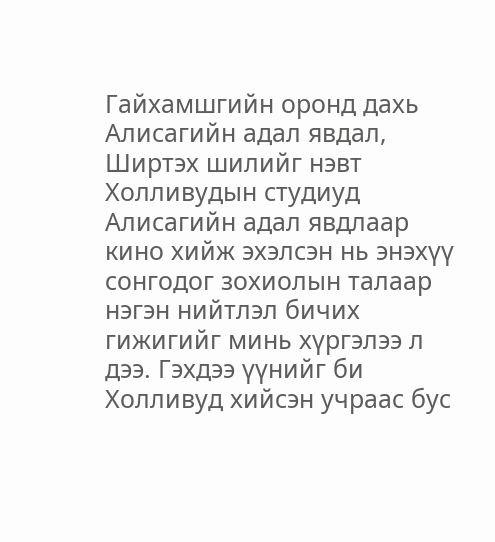Гайхамшгийн оронд дахь Алисагийн адал явдал, Ширтэх шилийг нэвт
Холливудын студиуд Алисагийн адал явдлаар кино хийж эхэлсэн нь энэхүү сонгодог зохиолын талаар нэгэн нийтлэл бичих гижигийг минь хүргэлээ л дээ. Гэхдээ үүнийг би Холливуд хийсэн учраас бус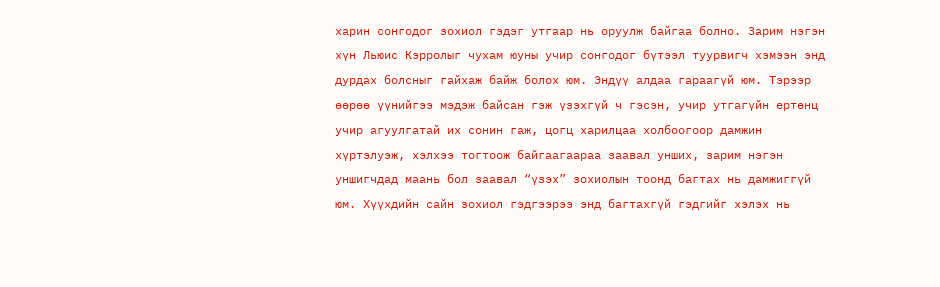харин сонгодог зохиол гэдэг утгаар нь оруулж байгаа болно. Зарим нэгэн хүн Льюис Кэрролыг чухам юуны учир сонгодог бүтээл туурвигч хэмээн энд дурдах болсныг гайхаж байж болох юм. Эндүү алдаа гараагүй юм. Тэрээр өөрөө үүнийгээ мэдэж байсан гэж үзэхгүй ч гэсэн, учир утгагүйн ертөнц учир агуулгатай их сонин гаж, цогц харилцаа холбоогоор дамжин хүртэлуэж, хэлхээ тогтоож байгаагаараа заавал унших, зарим нэгэн уншигчдад маань бол заавал “үзэх” зохиолын тоонд багтах нь дамжиггүй юм. Хүүхдийн сайн зохиол гэдгээрээ энд багтахгүй гэдгийг хэлэх нь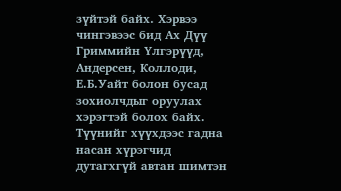зүйтэй байх. Хэрвээ чингэвээс бид Ах Дүү Гриммийн Үлгэрүүд, Андерсен, Коллоди, Е.Б.Уайт болон бусад зохиолчдыг оруулах хэрэгтэй болох байх. Түүнийг хүүхдээс гадна насан хүрэгчид дутагхгүй автан шимтэн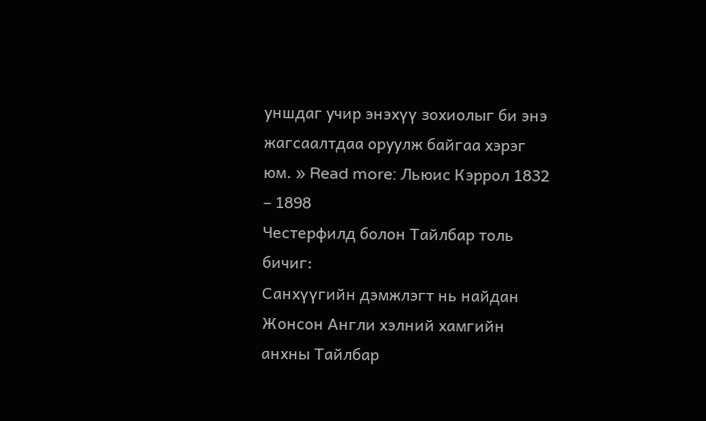уншдаг учир энэхүү зохиолыг би энэ жагсаалтдаа оруулж байгаа хэрэг юм. » Read more: Льюис Кэррол 1832 – 1898
Честерфилд болон Тайлбар толь бичиг:
Санхүүгийн дэмжлэгт нь найдан Жонсон Англи хэлний хамгийн анхны Тайлбар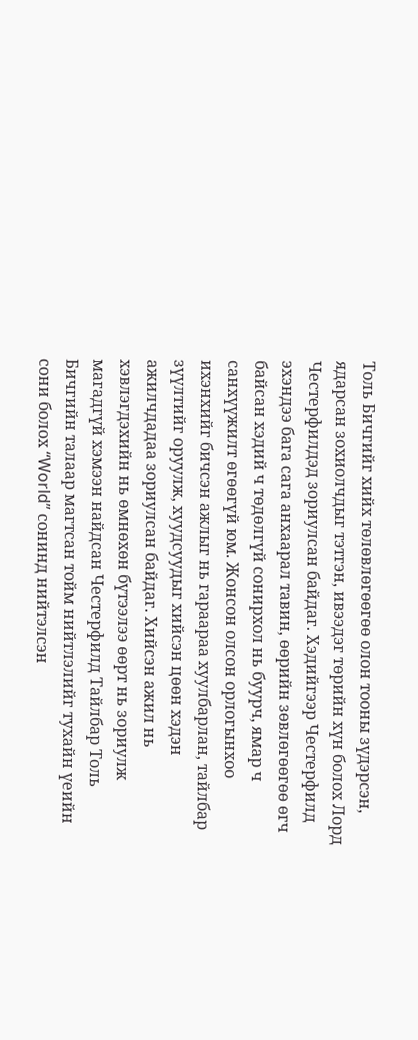Толь Бичгийг хийх төлөвлөгөөгөө олон тооны зүдэрсэн, ядарсан зохиолчдыг тэтгэн, ивээдэг төрийн хүн болох Лорд Честерфилдэд зориулсан байдаг. Хэдийгээр Честерфилд эхэндээ бага сага анхаарал тавин, өөрийн зөвлөгөөгөө өгч байсан хэдий ч төдөлгүй сонирхол нь буурч, ямар ч санхүүжилт өгөөгүй юм. Жонсон олсон орлогынхоо ихэнхийг бичсэн ажлыг нь гараараа хуулбарлан, тайлбар зүүлтийг оруулж, хуудсуудыг хийсэн цөөн хэдэн ажилчдадаа зориулсан байдаг. Хийсэн ажил нь хэвлэгдэхийн нь өмнөхөн бүтээлээ өөрт нь зориулж магадгүй хэмээн найдсан Честерфилд Тайлбар Толь Бичгийн талаар магтсан тойм нийтлэлийг тухайн үеийн сони болох “World” сонинд нийтэлсэн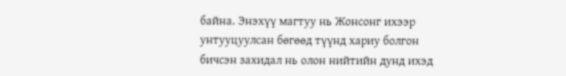байна. Энэхүү магтуу нь Жонсонг ихээр унтууцуулсан бөгөөд түүнд хариу болгон бичсэн захидал нь олон нийтийн дунд ихэд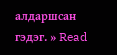алдаршсан гэдэг. » Read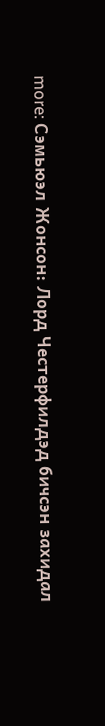more: Сэмьюэл Жонсон: Лорд Честерфилдэд бичсэн захидал